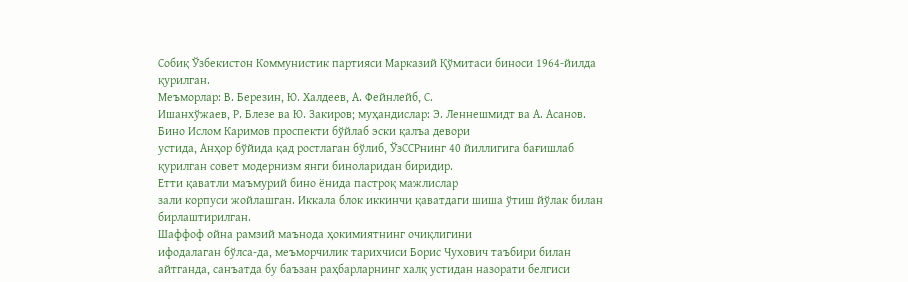Собиқ Ўзбекистон Коммунистик партияси Марказий Қўмитаси биноси 1964-йилда қурилган.
Меъморлар: В. Березин, Ю. Халдеев, А. Фейнлейб, С.
Ишанхўжаев, Р. Блезе ва Ю. Закиров; муҳандислар: Э. Леннешмидт ва А. Асанов.
Бино Ислом Каримов проспекти бўйлаб эски қалъа девори
устида, Анҳор бўйида қад ростлаган бўлиб, ЎзССРнинг 40 йиллигига бағишлаб
қурилган совет модернизм янги биноларидан биридир.
Етти қаватли маъмурий бино ёнида пастроқ мажлислар
зали корпуси жойлашган. Иккала блок иккинчи қаватдаги шиша ўтиш йўлак билан
бирлаштирилган.
Шаффоф ойна рамзий маънода ҳокимиятнинг очиқлигини
ифодалаган бўлса-да, меъморчилик тарихчиси Борис Чухович таъбири билан
айтганда, санъатда бу баъзан раҳбарларнинг халқ устидан назорати белгиси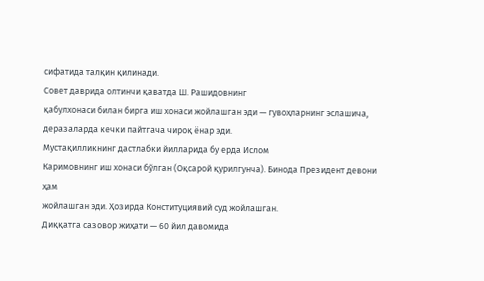сифатида талқин қилинади.
Совет даврида олтинчи қаватда Ш. Рашидовнинг
қабулхонаси билан бирга иш хонаси жойлашган эди — гувоҳларнинг эслашича,
деразаларда кечки пайтгача чироқ ёнар эди.
Мустақилликнинг дастлабки йилларида бу ерда Ислом
Каримовнинг иш хонаси бўлган (Оқсарой қурилгунча). Бинода Президент девони ҳам
жойлашган эди. Ҳозирда Конституциявий суд жойлашган.
Диққатга сазовор жиҳати — 60 йил давомида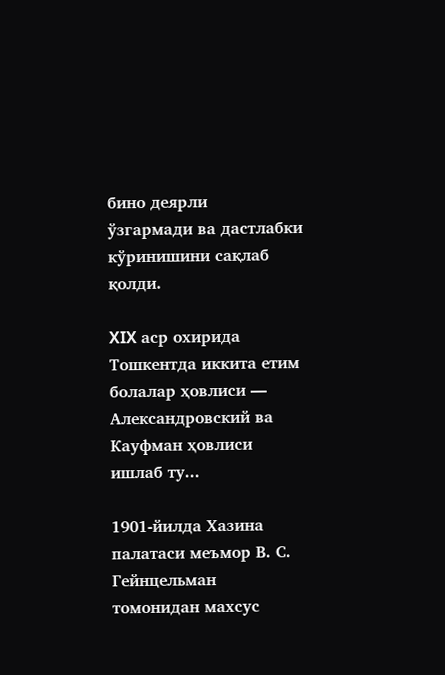бино деярли
ўзгармади ва дастлабки кўринишини сақлаб қолди.

XIX аср охирида Тошкентда иккита етим болалар ҳовлиси — Александровский ва Кауфман ҳовлиси ишлаб ту...

1901-йилда Хазина палатаси меъмор В. С. Гейнцельман томонидан махсус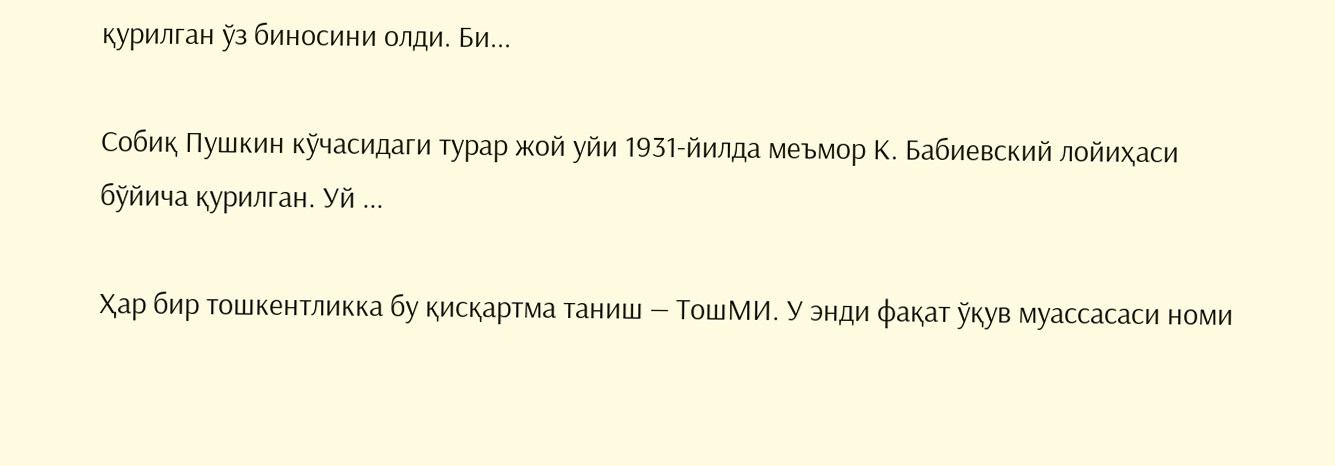қурилган ўз биносини олди. Би...

Собиқ Пушкин кўчасидаги турар жой уйи 1931-йилда меъмор К. Бабиевский лойиҳаси бўйича қурилган. Уй ...

Ҳар бир тошкентликка бу қисқартма таниш — ТошМИ. У энди фақат ўқув муассасаси номи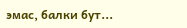эмас, балки бут...